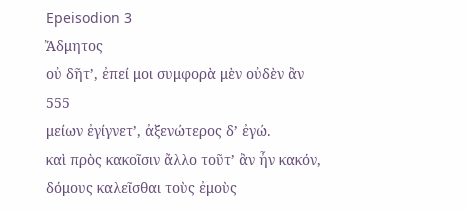Epeisodion 3
Ἄδμητος
οὐ δῆτʼ, ἐπεί μοι συμφορὰ μὲν οὐδὲν ἂν
555
μείων ἐγίγνετʼ, ἀξενώτερος δ’ ἐγώ.
καὶ πρὸς κακοῖσιν ἄλλο τοῦτ’ ἂν ἦν κακόν,
δόμους καλεῖσθαι τοὺς ἐμοὺς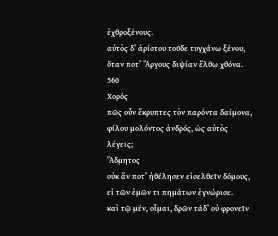ἐχθροξένους.
αὐτὸς δ’ ἀρίστου τοῦδε τυγχάνω ξένου,
ὅταν ποτ’ Ἄργους διψίαν ἔλθω χθόνα.
560
Χορός
πῶς οὖν ἔκρυπτες τὸν παρόντα δαίμονα,
φίλου μολόντος ἀνδρός, ὡς αὐτὸς λέγεις;
Ἄδμητος
οὐκ ἄν ποτ’ ἠθέλησεν εἰσελθεῖν δόμους,
εἰ τῶν ἐμῶν τι πημάτων ἐγνώρισε.
καὶ τῷ μέν, οἶμαι, δρῶν τάδ’ οὐ φρονεῖν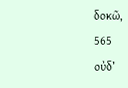δοκῶ,
565
οὐδ’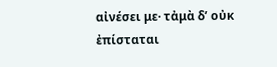αἰνέσει με· τἀμὰ δ’ οὐκ ἐπίσταται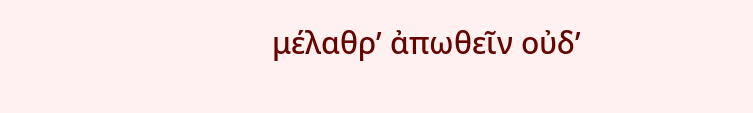μέλαθρ’ ἀπωθεῖν οὐδ’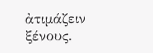ἀτιμάζειν ξένους.